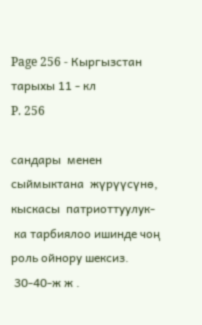Page 256 - Кыргызстан тарыхы 11 - кл
P. 256

сандары  менен  сыймыктана  жүрүүсүнө,  кыскасы  патриоттуулук-
 ка тарбиялоо ишинде чоң роль ойнору шексиз.
 30-40-ж ж .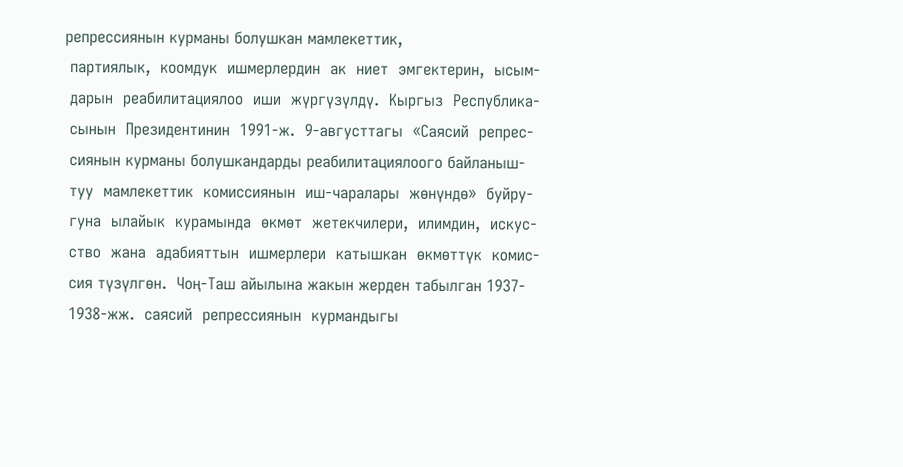репрессиянын курманы болушкан мамлекеттик,
 партиялык,  коомдук  ишмерлердин  ак  ниет  эмгектерин,  ысым-
 дарын  реабилитациялоо  иши  жүргүзүлдү.  Кыргыз  Республика-
 сынын  Президентинин  1991-ж.  9-августтагы  «Саясий  репрес-
 сиянын курманы болушкандарды реабилитациялоого байланыш-
 туу  мамлекеттик  комиссиянын  иш-чаралары  жөнүндө»  буйру-
 гуна  ылайык  курамында  өкмөт  жетекчилери,  илимдин,  искус-
 ство  жана  адабияттын  ишмерлери  катышкан  өкмөттүк  комис-
 сия түзүлгөн.  Чоң-Таш айылына жакын жерден табылган 1937-
 1938-жж.  саясий  репрессиянын  курмандыгы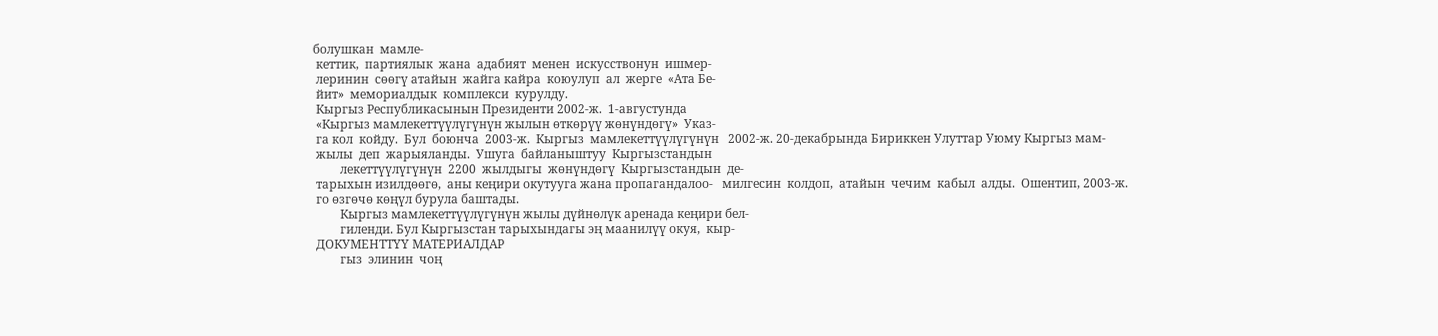болушкан  мамле-
 кеттик,  партиялык  жана  адабият  менен  искусствонун  ишмер-
 леринин  сөөгү атайын  жайга кайра  коюулуп  ал  жерге  «Ата Бе-
 йит»  мемориалдык  комплекси  курулду.
 Кыргыз Республикасынын Президенти 2002-ж.  1-августунда
 «Кыргыз мамлекеттүүлүгүнүн жылын өткөрүү жөнүндөгү»  Указ-
 га кол  койду.  Бул  боюнча  2003-ж.  Кыргыз  мамлекеттүүлүгүнүн   2002-ж. 20-декабрында Бириккен Улуттар Уюму Кыргыз мам-
 жылы  деп  жарыяланды.  Ушуга  байланыштуу  Кыргызстандын
         лекеттүүлүгүнүн  2200  жылдыгы  жөнүндөгү  Кыргызстандын  де-
 тарыхын изилдөөгө,  аны кеңири окутууга жана пропагандалоо-   милгесин  колдоп,  атайын  чечим  кабыл  алды.  Ошентип, 2003-ж.
 го өзгөчө көңүл бурула баштады.
         Кыргыз мамлекеттүүлүгүнүн жылы дүйнөлүк аренада кеңири бел-
         гиленди. Бул Кыргызстан тарыхындагы эң маанилүү окуя,  кыр-
 ДОКУМЕНТТҮҮ МАТЕРИАЛДАР
         гыз  элинин  чоң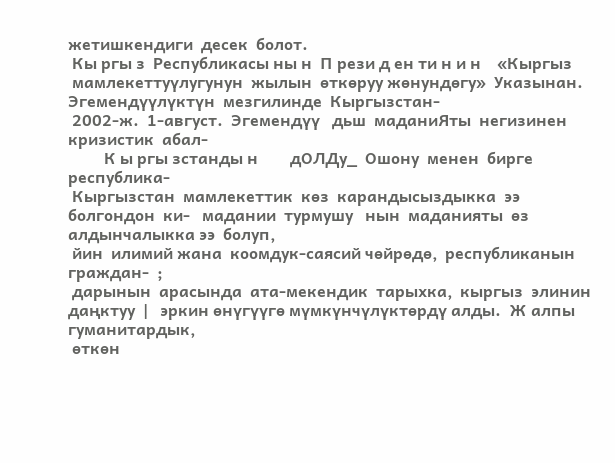жетишкендиги  десек  болот.
 Кы ргы з  Республикасы ны н  П рези д ен ти н и н    «Кыргыз
 мамлекеттуүлугунун  жылын  өткөруу жөнундөгу»  Указынан.   Эгемендүүлүктүн  мезгилинде  Кыргызстан-
 2002-ж.  1-август.  Эгемендүү   дьш  маданиЯты  негизинен  кризистик  абал-
         К ы ргы зстанды н        дОЛДу_  Ошону  менен  бирге  республика-
 Кыргызстан  мамлекеттик  көз  карандысыздыкка  ээ  болгондон  ки-   мадании  турмушу   нын  маданияты  өз  алдынчалыкка ээ  болуп,
 йин  илимий жана  коомдук-саясий чөйрөдө,  республиканын  граждан-  ;
 дарынын  арасында  ата-мекендик  тарыхка,  кыргыз  элинин  даңктуу  |   эркин өнүгүүгө мүмкүнчүлүктөрдү алды.  Ж алпы  гуманитардык,
 өткөн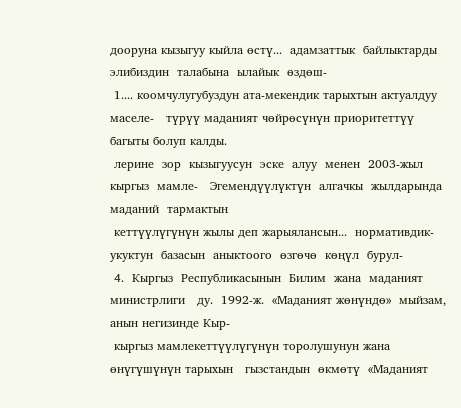дооруна кызыгуу кыйла өстү...  адамзаттык  байлыктарды  элибиздин  талабына  ылайык  өздөш-
 1.... коомчулугубуздун ата-мекендик тарыхтын актуалдуу маселе-   түрүү маданият чөйрөсүнүн приоритеттүү багыты болуп калды.
 лерине  зор  кызыгуусун  эске  алуу  менен  2003-жыл  кыргыз  мамле-   Эгемендүүлүктүн  алгачкы  жылдарында маданий  тармактын
 кеттүүлүгүнүн жылы деп жарыялансын...  нормативдик-укуктун  базасын  аныктоого  өзгөчө  көңүл  бурул-
 4.  Кыргыз  Республикасынын  Билим  жана  маданият  министрлиги   ду.  1992-ж.  «Маданият жөнүндө»  мыйзам, анын негизинде Кыр-
 кыргыз мамлекеттүүлүгүнүн торолушунун жана өнүгүшүнүн тарыхын   гызстандын  өкмөтү  «Маданият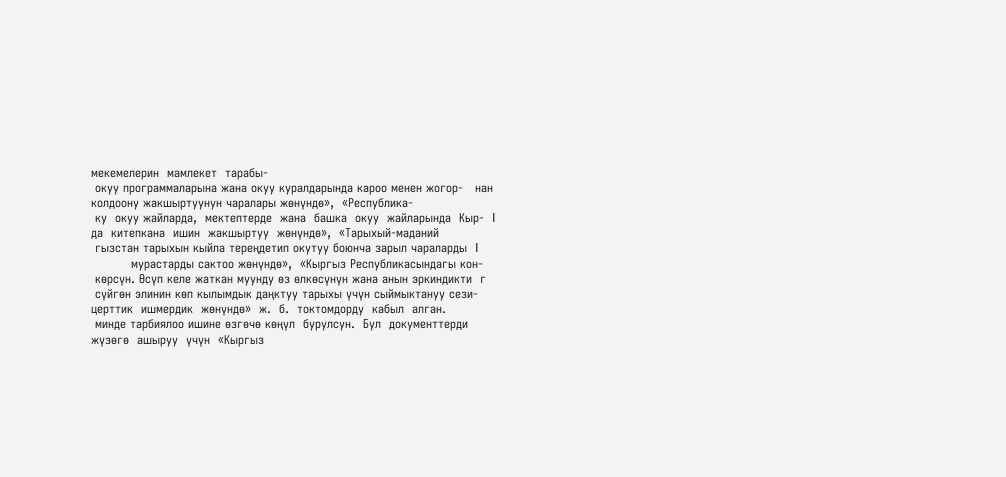мекемелерин  мамлекет  тарабы-
 окуу программаларына жана окуу куралдарында кароо менен жогор-   нан колдоону жакшыртуунун чаралары жөнүндө»,  «Республика-
 ку  окуу жайларда,  мектептерде  жана  башка  окуу  жайларында  Кыр-  I   да  китепкана  ишин  жакшыртуу  жөнүндө»,  «Тарыхый-маданий
 гызстан тарыхын кыйла тереңдетип окутуу боюнча зарыл чараларды  I
          мурастарды сактоо жөнүндө»,  «Кыргыз Республикасындагы кон-
 көрсүн. Өсүп келе жаткан муунду өз өлкөсүнүн жана анын эркиндикти  г
 сүйгөн элинин көп кылымдык даңктуу тарыхы үчүн сыймыктануу сези-   церттик  ишмердик  жөнүндө»  ж.  б.  токтомдорду  кабыл  алган.
 минде тарбиялоо ишине өзгөчө көңүл  бурулсун.  Бул  документтерди  жүзөгө  ашыруу  үчүн  «Кыргыз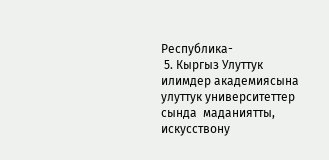Республика-
 5. Кыргыз Улуттук илимдер академиясына улуттук университеттер   сында  маданиятты,  искусствону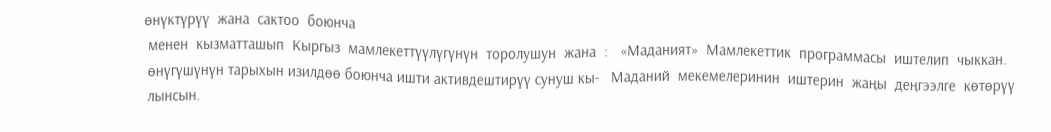өнүктүрүү  жана  сактоо  боюнча
 менен  кызматташып  Кыргыз  мамлекеттүүлүгүнүн  торолушун  жана  :   «Маданият»  Мамлекеттик  программасы  иштелип  чыккан.
 өнүгүшүнүн тарыхын изилдөө боюнча ишти активдештирүү сунуш кы-   Маданий  мекемелеринин  иштерин  жаңы  деңгээлге  көтөрүү
 лынсын.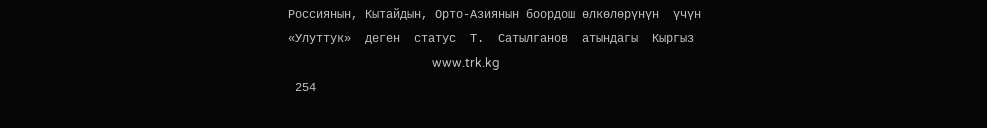Россиянын, Кытайдын, Орто-Азиянын боордош өлкөлөрүнүн  үчүн  «Улуттук»  деген  статус  Т.  Сатылганов  атындагы  Кыргыз
                                                www.trk.kg
 254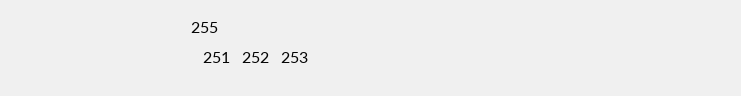255
   251   252   253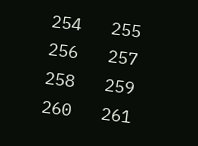254   255   256   257   258   259   260   261